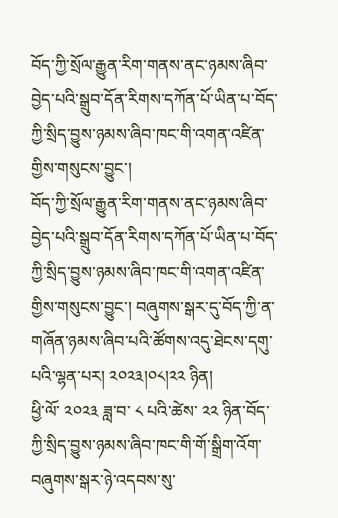བོད་ཀྱི་སྲོལ་རྒྱུན་རིག་གནས་ནང་ཉམས་ཞིབ་བྱེད་པའི་སྒྲུབ་དོན་རིགས་དཀོན་པོ་ཡིན་པ་བོད་ཀྱི་སྲིད་བྱུས་ཉམས་ཞིབ་ཁང་གི་འགན་འཛིན་གྱིས་གསུངས་བྱུང་།
བོད་ཀྱི་སྲོལ་རྒྱུན་རིག་གནས་ནང་ཉམས་ཞིབ་བྱེད་པའི་སྒྲུབ་དོན་རིགས་དཀོན་པོ་ཡིན་པ་བོད་ཀྱི་སྲིད་བྱུས་ཉམས་ཞིབ་ཁང་གི་འགན་འཛིན་གྱིས་གསུངས་བྱུང་། བཞུགས་སྒར་དུ་བོད་ཀྱི་ན་གཞོན་ཉམས་ཞིབ་པའི་ཚོགས་འདུ་ཐེངས་དགུ་པའི་ལྷན་པར། ༢༠༢༣།༠༨།༢༢ ཉིན།
ཕྱི་ལོ་ ༢༠༢༣ ཟླ་བ་ ༨ པའི་ཚེས་ ༢༢ ཉིན་བོད་ཀྱི་སྲིད་བྱུས་ཉམས་ཞིབ་ཁང་གི་གོ་སྒྲིག་འོག་བཞུགས་སྒར་ཉེ་འདབས་སུ་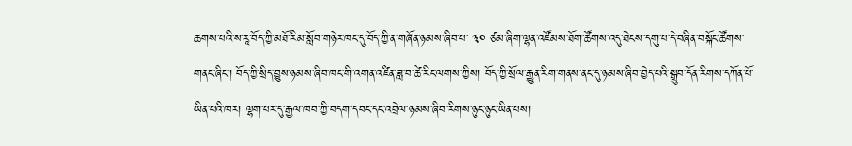ཆགས་པའི་ས་རཱ་བོད་ཀྱི་མཐོ་རིམ་སློབ་གཉེར་ཁང་དུ་བོད་ཀྱི་ན་གཞོན་ཉམས་ཞིབ་པ་ ༣༠ ཙམ་ཞིག་ལྷན་འཛོམས་ཐོག་ཚོགས་འདུ་ཐེངས་དགུ་པ་དེ་བཞིན་བསྐོང་ཚོགས་གནང་ཞིང་། བོད་ཀྱི་སྲིད་བྱུས་ཉམས་ཞིབ་ཁང་གི་འགན་འཛིན་ཟླ་བ་ཚེ་རིང་ལགས་ཀྱིས། བོད་ཀྱི་སྲོལ་རྒྱུན་རིག་གནས་ནང་དུ་ཉམས་ཞིབ་བྱེད་པའི་སྒྲུབ་དོན་རིགས་དཀོན་པོ་ཡིན་པའི་ཁར། ལྷག་པར་དུ་རྒྱལ་ཁབ་ཀྱི་བདག་དབང་དང་འབྲེལ་ཉམས་ཞིབ་རིགས་ཉུང་ཉུང་ཡིན་པས།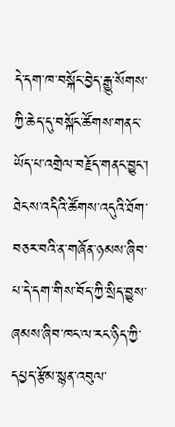དེ་དག་ཁ་བསྐོང་བྱེད་རྒྱུ་སོགས་ཀྱི་ཆེད་དུ་བསྐོང་ཚོགས་གནང་ཡོད་པ་འགྲེལ་བརྗོད་གནང་བྱུང་།
ཐེངས་འདིའི་ཚོགས་འདུའི་ཐོག་བཅར་བའི་ན་གཞོན་ཉམས་ཞིབ་པ་དེ་དག་གིས་བོད་ཀྱི་སྲིད་བྱུས་ཞམས་ཞིབ་ཁང་ལ་རང་ཉིད་ཀྱི་དཔྱད་རྩོམ་སྙན་འབུལ་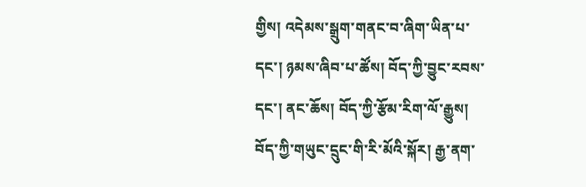གྱིས། འདེམས་སྒྲུག་གནང་བ་ཞིག་ཡིན་པ་དང་། ཉམས་ཞིབ་པ་ཚོས། བོད་ཀྱི་བྱུང་རབས་དང་། ནང་ཆོས། བོད་ཀྱི་རྩོམ་རིག་ལོ་རྒྱུས། བོད་ཀྱི་གཡུང་དྲུང་གི་རི་མོའི་སྐོར། རྒྱ་ནག་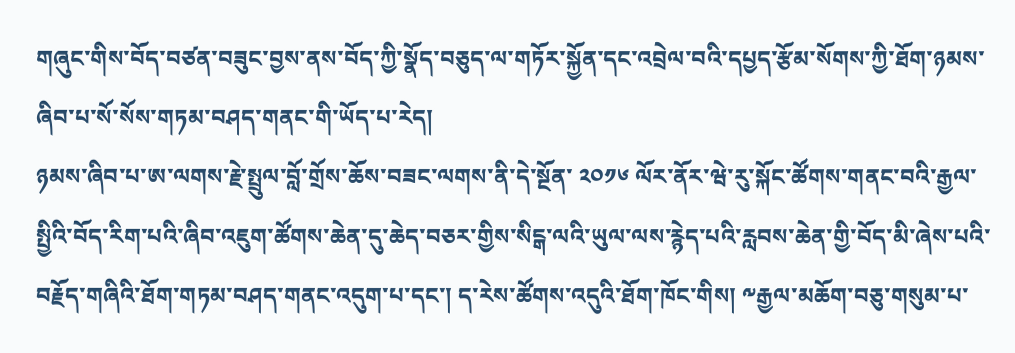གཞུང་གིས་བོད་བཙན་བཟུང་བྱས་ནས་བོད་ཀྱི་སྣོད་བཅུད་ལ་གཏོར་སྐྱོན་དང་འབྲེལ་བའི་དཔྱད་རྩོམ་སོགས་ཀྱི་ཐོག་ཉམས་ཞིབ་པ་སོ་སོས་གཏམ་བཤད་གནང་གི་ཡོད་པ་རེད།
ཉམས་ཞིབ་པ་ཨ་ལགས་རྗེ་སྤྲུལ་བློ་གྲོས་ཆོས་བཟང་ལགས་ནི་དེ་སྔོན་ ༢༠༡༦ ལོར་ནོར་ཝེ་རུ་སྐོང་ཚོགས་གནང་བའི་རྒྱལ་སྤྱིའི་བོད་རིག་པའི་ཞིབ་འཇུག་ཚོགས་ཆེན་དུ་ཆེད་བཅར་གྱིས་སིངྒ་ལའི་ཡུལ་ལས་རྙེད་པའི་རླབས་ཆེན་གྱི་བོད་མི་ཞེས་པའི་བརྗོད་གཞིའི་ཐོག་གཏམ་བཤད་གནང་འདུག་པ་དང་། ད་རེས་ཚོགས་འདུའི་ཐོག་ཁོང་གིས། ༸རྒྱལ་མཆོག་བཅུ་གསུམ་པ་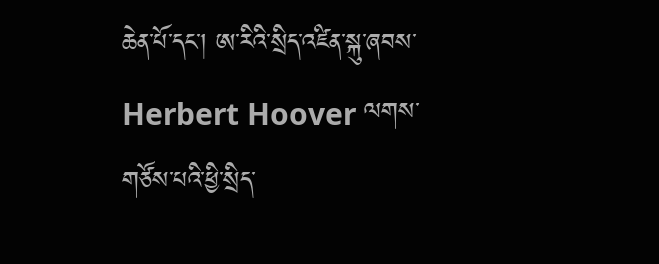ཆེན་པོ་དང་། ཨ་རིའི་སྲིད་འཛིན་སྐུ་ཞབས་Herbert Hoover ལགས་གཙོས་པའི་ཕྱི་སྲིད་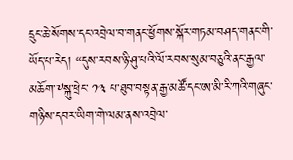དྲུང་ཆེ་སོགས་དང་འབྲེལ་བ་གནང་ཕྱོགས་སྐོར་གཏམ་བཤད་གནང་གི་ཡོད་པ་རེད། “དུས་རབས་ཉི་ཤུ་པའི་ལོ་རབས་སུམ་བཅུའི་ནང་རྒྱལ་མཆོག་༸སྐུ་ཕྲེང་ ༡༣ པ་ཐུབ་བསྟན་རྒྱ་མཚོ་དང་ཨ་མི་རི་ཀའི་གཞུང་གཉིས་དབར་ཡིག་གེ་ལམ་ནས་འབྲེལ་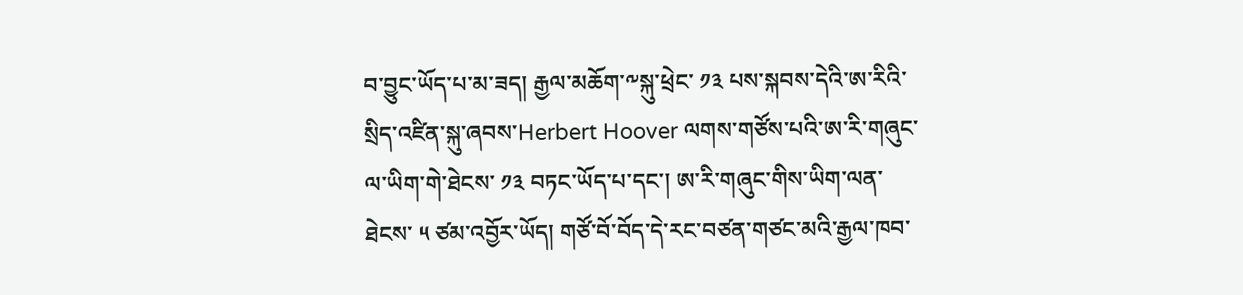བ་བྱུང་ཡོད་པ་མ་ཟད། རྒྱལ་མཆོག་༸སྐུ་ཕྲེང་ ༡༣ པས་སྐབས་དེའི་ཨ་རིའི་སྲིད་འཛིན་སྐུ་ཞབས་Herbert Hoover ལགས་གཙོས་པའི་ཨ་རི་གཞུང་ལ་ཡིག་གེ་ཐེངས་ ༡༣ བཏང་ཡོད་པ་དང་། ཨ་རི་གཞུང་གིས་ཡིག་ལན་ཐེངས་ ༥ ཙམ་འབྱོར་ཡོད། གཙོ་བོ་བོད་དེ་རང་བཙན་གཙང་མའི་རྒྱལ་ཁབ་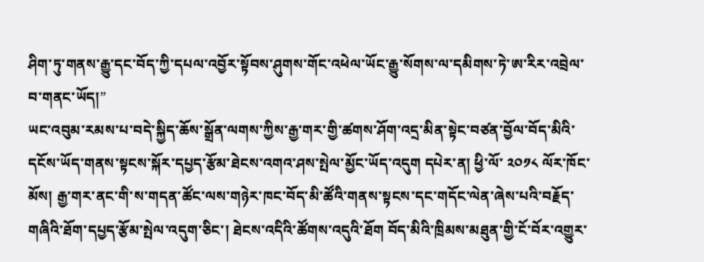ཤིག་ཏུ་གནས་རྒྱུ་དང་བོད་ཀྱི་དཔལ་འབྱོར་སྟོབས་ཤུགས་གོང་འཕེལ་ཡོང་རྒྱུ་སོགས་ལ་དམིགས་ཏེ་ཨ་རིར་འབྲེལ་བ་གནང་ཡོད།”
ཡང་འབུམ་རམས་པ་བདེ་སྐྱིད་ཆོས་སྒྲོན་ལགས་ཀྱིས་རྒྱ་གར་གྱི་ཚགས་ཤོག་འདྲ་མིན་སྟེང་བཙན་བྱོལ་བོད་མིའི་དངོས་ཡོད་གནས་སྟངས་སྐོར་དཔྱད་རྩོམ་ཐེངས་འགའ་ཤས་སྤེལ་མྱོང་ཡོད་འདུག དཔེར་ན། ཕྱི་ལོ་ ༢༠༡༨ ལོར་ཁོང་མོས། རྒྱ་གར་ནང་གི་ས་གདན་ཚོང་ལས་གཉེར་ཁང་བོད་མི་ཚོའི་གནས་སྟངས་དང་གདོང་ལེན་ཞེས་པའི་བརྗོད་གཞིའི་ཐོག་དཔྱད་རྩོམ་སྤེལ་འདུག་ཅིང་། ཐེངས་འདིའི་ཚོགས་འདུའི་ཐོག བོད་མིའི་ཁྲིམས་མཐུན་གྱི་ངོ་བོར་འགྱུར་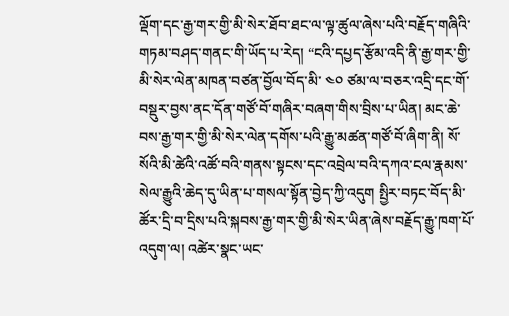ལྡོག་དང་རྒྱ་གར་གྱི་མི་སེར་ཐོབ་ཐང་ལ་ལྟ་ཚུལ་ཞེས་པའི་བརྗོད་གཞིའི་གཏམ་བཤད་གནང་གི་ཡོད་པ་རེད། “ངའི་དཔྱད་རྩོམ་འདི་ནི་རྒྱ་གར་གྱི་མི་སེར་ལེན་མཁན་བཙན་བྱོལ་བོད་མི་ ༤༠ ཙམ་ལ་བཅར་འདྲི་དང་གོ་བསྡུར་བྱས་ནང་དོན་གཙོ་བོ་གཞིར་བཞག་གིས་བྲིས་པ་ཡིན། མང་ཆེ་བས་རྒྱ་གར་གྱི་མི་སེར་ལེན་དགོས་པའི་རྒྱུ་མཚན་གཙོ་བོ་ཞིག་ནི། སོ་སོའི་མི་ཚེའི་འཚོ་བའི་གནས་སྟངས་དང་འབྲེལ་བའི་དཀའ་ངལ་རྣམས་སེལ་རྒྱུའི་ཆེད་དུ་ཡིན་པ་གསལ་སྟོན་བྱེད་ཀྱི་འདུག སྤྱིར་བཏང་བོད་མི་ཚོར་དྲི་བ་དྲིས་པའི་སྐབས་རྒྱ་གར་གྱི་མི་སེར་ཡིན་ཞེས་བརྗོད་རྒྱུ་ཁག་པོ་འདུག་ལ། འཚེར་སྣང་ཡང་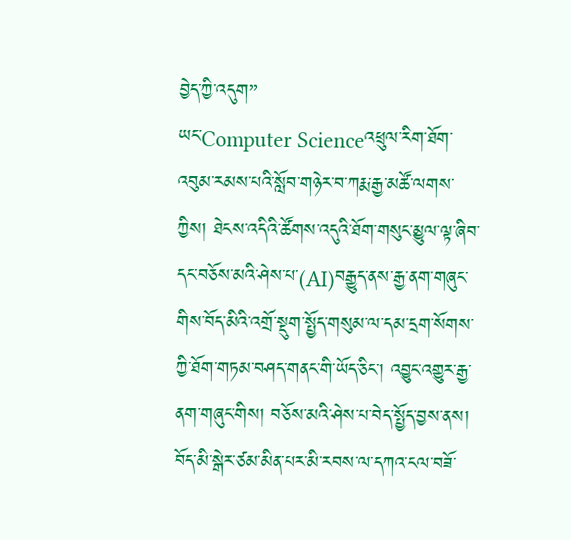བྱེད་ཀྱི་འདུག”
ཡང་Computer Scienceའཕྲུལ་རིག་ཐོག་འབུམ་རམས་པའི་སློབ་གཉེར་བ་ཀརྨ་རྒྱ་མཚོ་ལགས་ཀྱིས། ཐེངས་འདིའི་ཚོགས་འདུའི་ཐོག་གསུང་མྱུལ་ལྟ་ཞིབ་དང་བཅོས་མའི་ཤེས་པ་(AI)བརྒྱུད་ནས་རྒྱ་ནག་གཞུང་གིས་བོད་མིའི་འགྲོ་སྡུག་སྤྱོད་གསུམ་ལ་དམ་དྲག་སོགས་ཀྱི་ཐོག་གཏམ་བཤད་གནང་གི་ཡོད་ཅིང་། འབྱུང་འགྱུར་རྒྱ་ནག་གཞུང་གིས། བཅོས་མའི་ཤེས་པ་བེད་སྤྱོད་བྱས་ནས། བོད་མི་སྒེར་ཙམ་མིན་པར་མི་རབས་ལ་དཀའ་ངལ་བཟོ་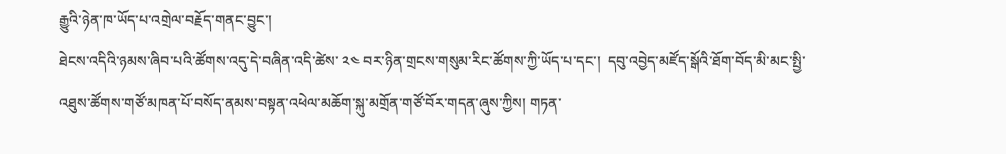རྒྱུའི་ཉེན་ཁ་ཡོད་པ་འགྲེལ་བརྗོད་གནང་བྱུང་།
ཐེངས་འདིའི་ཉམས་ཞིབ་པའི་ཚོགས་འདུ་དེ་བཞིན་འདི་ཚེས་ ༢༤ བར་ཉིན་གྲངས་གསུམ་རིང་ཚོགས་ཀྱི་ཡོད་པ་དང་།  དབུ་འབྱེད་མཛོད་སྒོའི་ཐོག་བོད་མི་མང་སྤྱི་འཐུས་ཚོགས་གཙོ་མཁན་པོ་བསོད་ནམས་བསྟན་འཕེལ་མཆོག་སྐུ་མགྲོན་གཙོ་བོར་གདན་ཞུས་ཀྱིས། གཏན་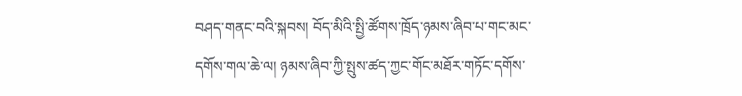བཤད་གནང་བའི་སྐབས། བོད་མིའི་སྤྱི་ཚོགས་ཁྲོད་ཉམས་ཞིབ་པ་གང་མང་དགོས་གལ་ཆེ་ལ། ཉམས་ཞིབ་ཀྱི་སྤུས་ཚད་ཀྱང་གོང་མཐོར་གཏོང་དགོས་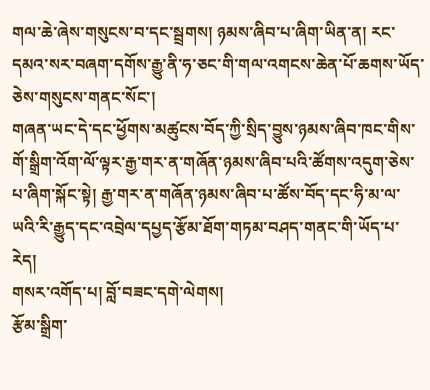གལ་ཆེ་ཞེས་གསུངས་བ་དང་སྦྲགས། ཉམས་ཞིབ་པ་ཞིག་ཡིན་ན། རང་དམའ་སར་བཞག་དགོས་རྒྱུ་ནི་ཧ་ཅང་གི་གལ་འགངས་ཆེན་པོ་ཆགས་ཡོད་ཅེས་གསུངས་གནང་སོང་།
གཞན་ཡང་དེ་དང་ཕྱོགས་མཚུངས་བོད་ཀྱི་སྲིད་བྱུས་ཉམས་ཞིབ་ཁང་གིས་གོ་སྒྲིག་འོག་ལོ་ལྟར་རྒྱ་གར་ན་གཞོན་ཉམས་ཞིབ་པའི་ཚོགས་འདུག་ཅེས་པ་ཞིག་སྐོང་སྟེ། རྒྱ་གར་ན་གཞོན་ཉམས་ཞིབ་པ་ཚོས་བོད་དང་ཧི་མ་ལ་ཡའི་རི་རྒྱུད་དང་འབྲེལ་དཔྱད་རྩོམ་ཐོག་གཏམ་བཤད་གནང་གི་ཡོད་པ་རེད།
གསར་འགོད་པ། བློ་བཟང་དགེ་ལེགས།
རྩོམ་སྒྲིག་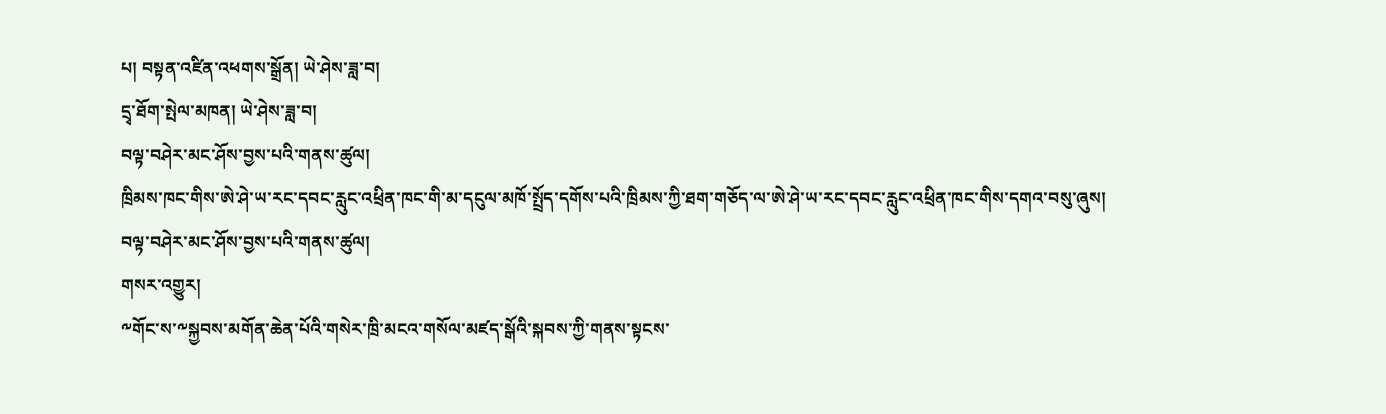པ། བསྟན་འཛིན་འཕགས་སྒྲོན། ཡེ་ཤེས་ཟླ་བ།
དྲྭ་ཐོག་སྤེལ་མཁན། ཡེ་ཤེས་ཟླ་བ།
བལྟ་བཤེར་མང་ཤོས་བྱས་པའི་གནས་ཚུལ།
ཁྲིམས་ཁང་གིས་ཨེ་ཤེ་ཡ་རང་དབང་རླུང་འཕྲིན་ཁང་གི་མ་དངུལ་མཁོ་སྤྲོད་དགོས་པའི་ཁྲིམས་ཀྱི་ཐག་གཅོད་ལ་ཨེ་ཤེ་ཡ་རང་དབང་རླུང་འཕྲིན་ཁང་གིས་དགའ་བསུ་ཞུས།
བལྟ་བཤེར་མང་ཤོས་བྱས་པའི་གནས་ཚུལ།
གསར་འགྱུར།
༸གོང་ས་༸སྐྱབས་མགོན་ཆེན་པོའི་གསེར་ཁྲི་མངའ་གསོལ་མཛད་སྒོའི་སྐབས་ཀྱི་གནས་སྟངས་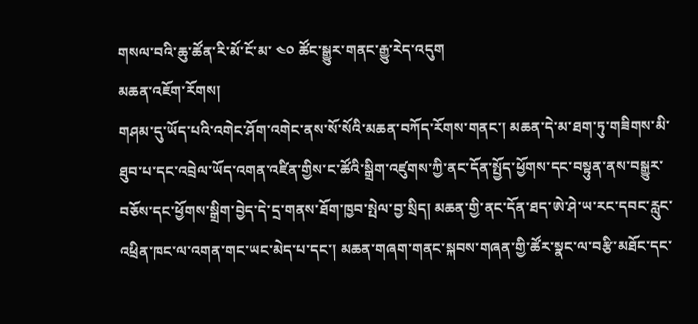གསལ་བའི་ཆུ་ཚོན་རི་མོ་ངོ་མ་ ༤༠ ཚོང་སྒྱུར་གནང་རྒྱུ་རེད་འདུག
མཆན་འཇོག་རོགས།
གཤམ་དུ་ཡོད་པའི་འགེང་ཤོག་འགེང་ནས་སོ་སོའི་མཆན་བཀོད་རོགས་གནང་། མཆན་དེ་མ་ཐག་ཏུ་གཟིགས་མི་ཐུབ་པ་དང་འབྲེལ་ཡོད་འགན་འཛིན་གྱིས་ང་ཚོའི་སྒྲིག་འཛུགས་ཀྱི་ནང་དོན་སྤྱོད་ཕྱོགས་དང་བསྟུན་ནས་བསྒྱུར་བཅོས་དང་ཕྱོགས་སྒྲིག་བྱེད་དེ་དྲ་གནས་ཐོག་ཁྱབ་སྤེལ་བྱ་སྲིད། མཆན་གྱི་ནང་དོན་ཐད་ཨེ་ཤེ་ཡ་རང་དབང་རླུང་འཕྲིན་ཁང་ལ་འགན་གང་ཡང་མེད་པ་དང་། མཆན་གཞག་གནང་སྐབས་གཞན་གྱི་ཚོར་སྣང་ལ་བརྩི་མཐོང་དང་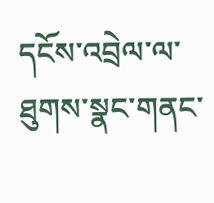དངོས་འབྲེལ་ལ་ཐུགས་སྣང་གནང་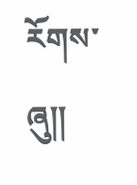རོགས་ཞུ༎